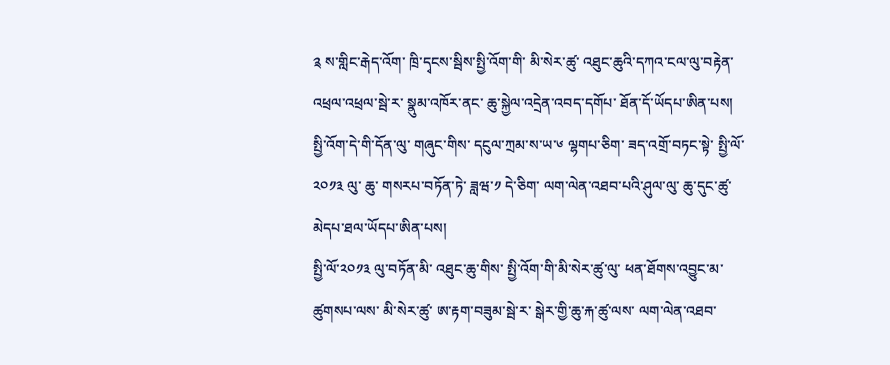༉ ས་གླིང་རྒེད་འོག་ ཁྲི་དྭངས་སྦིས་སྤྱི་འོག་གི་ མི་སེར་ཚུ་ འཐུང་ཆུའི་དཀའ་ངལ་ལུ་བརྟེན་ འཕྲལ་འཕྲལ་སྦེ་ར་ སྣུམ་འཁོར་ནང་ ཆུ་སྐྱེལ་འདྲེན་འབད་དགོཔ་ ཐོན་དོ་ཡོདཔ་ཨིན་པས།
སྤྱི་འོག་དེ་གི་དོན་ལུ་ གཞུང་གིས་ དངུལ་ཀྲམ་ས་ཡ་༦ ལྷགཔ་ཅིག་ ཟད་འགྲོ་བཏང་སྟེ་ སྤྱི་ལོ་༢༠༡༣ ལུ་ ཆུ་ གསརཔ་བཏོན་ཏེ་ ཟླཝ་༡ དེ་ཅིག་ ལག་ལེན་འཐབ་པའི་ཤུལ་ལུ་ ཆུ་དུང་ཚུ་ མེདཔ་ཐལ་ཡོདཔ་ཨིན་པས།
སྤྱི་ལོ་༢༠༡༣ ལུ་བཏོན་མི་ འཐུང་ཆུ་གིས་ སྤྱི་འོག་གི་མི་སེར་ཚུ་ལུ་ ཕན་ཐོགས་འབྱུང་མ་ཚུགསཔ་ལས་ མི་སེར་ཚུ་ ཨ་རྟག་བཟུམ་སྦེ་ར་ སྒེར་གྱི་ཆུ་རྐ་ཚུ་ལས་ ལག་ལེན་འཐབ་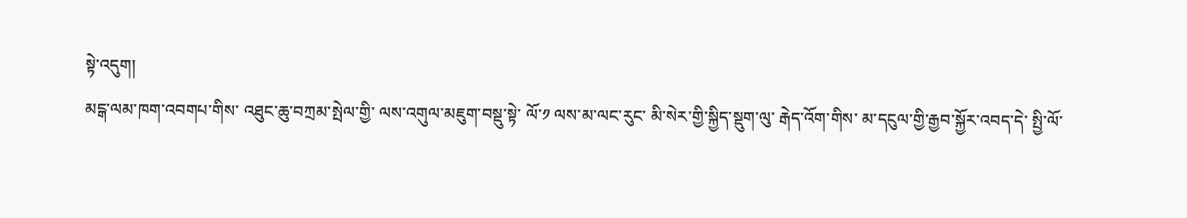སྟེ་འདུག།
མངྒ་ལམ་ཁག་འབགཔ་གིས་ འཐུང་ཆུ་བཀྲམ་སྤེལ་གྱི་ ལས་འགུལ་མཇུག་བསྡུ་སྟེ་ ལོ་༡ ལས་མ་ལང་རུང་ མི་སེར་གྱི་སྐྱིད་སྡུག་ལུ་ རྒེད་འོག་གིས་ མ་དངུལ་གྱི་རྒྱབ་སྐྱོར་འབད་དེ་ སྤྱི་ལོ་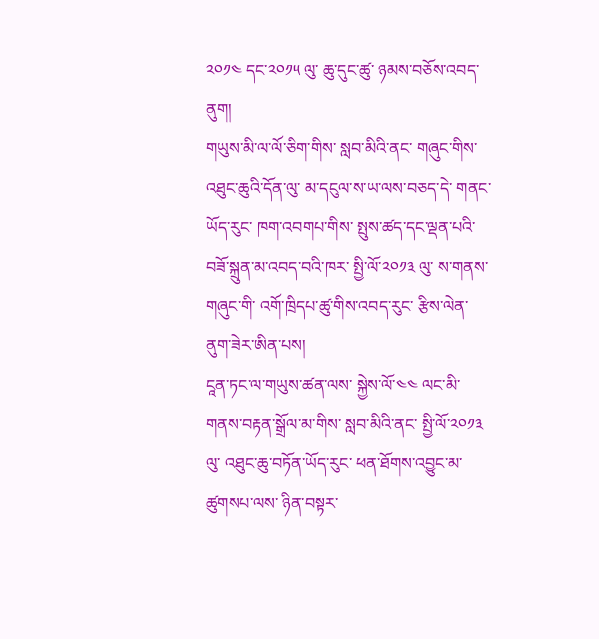༢༠༡༤ དང་༢༠༡༥ ལུ་ ཆུ་དུང་ཚུ་ ཉམས་བཅོས་འབད་ནུག།
གཡུས་མི་ལ་ལོ་ཅིག་གིས་ སླབ་མིའི་ནང་ གཞུང་གིས་ འཐུང་ཆུའི་དོན་ལུ་ མ་དངུལ་ས་ཡ་ལས་བཅད་དེ་ གནང་ཡོད་རུང་ ཁག་འབགཔ་གིས་ སྤུས་ཚད་དང་ལྡན་པའི་ བཟོ་སྐྲུན་མ་འབད་བའི་ཁར་ སྤྱི་ལོ་༢༠༡༣ ལུ་ ས་གནས་གཞུང་གི་ འགོ་ཁྲིདཔ་ཚུ་གིས་འབད་རུང་ རྩིས་ལེན་ནུག་ཟེར་ཨིན་པས།
ངཱན་ཏང་ལ་གཡུས་ཚན་ལས་ སྐྱེས་ལོ་༤༤ ལང་མི་ གནས་བརྟན་སྒྲོལ་མ་གིས་ སླབ་མིའི་ནང་ སྤྱི་ལོ་༢༠༡༣ ལུ་ འཐུང་ཆུ་བཏོན་ཡོད་རུང་ ཕན་ཐོགས་འབྱུང་མ་ཚུགསཔ་ལས་ ཉིན་བསྟར་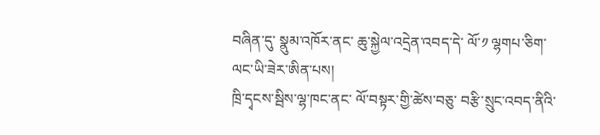བཞིན་དུ་ སྣུམ་འཁོར་ནང་ ཆུ་སྐྱེལ་འདྲེན་འབད་དེ་ ལོ་༡ ལྷགཔ་ཅིག་ ལང་ཡི་ཟེར་ཨིན་པས།
ཁྲི་དྭངས་སྦིས་ལྷ་ཁང་ནང་ ལོ་བསྟར་གྱི་ཚེས་བཅུ་ བརྩི་སྲུང་འབད་ནིའི་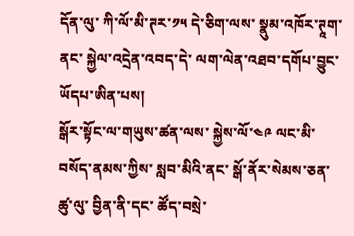དོན་ལུ་ ཀི་ལོ་མི་ཊར་༡༥ དེ་ཅིག་ལས་ སྣུམ་འཁོར་ཊཱག་ནང་ སྐྱེལ་འདྲེན་འབད་དེ་ ལག་ལེན་འཐབ་དགོཔ་བྱུང་ཡོདཔ་ཨིན་པས།
སྒོར་སྟོང་ལ་གཡུས་ཚན་ལས་ སྐྱེས་ལོ་༤༩ ལང་མི་ བསོད་ནམས་ཀྱིས་ སླབ་མིའི་ནང་ སྒོ་ནོར་སེམས་ཅན་ཚུ་ལུ་ བྱིན་ནི་དང་ ཚོད་བསྲེ་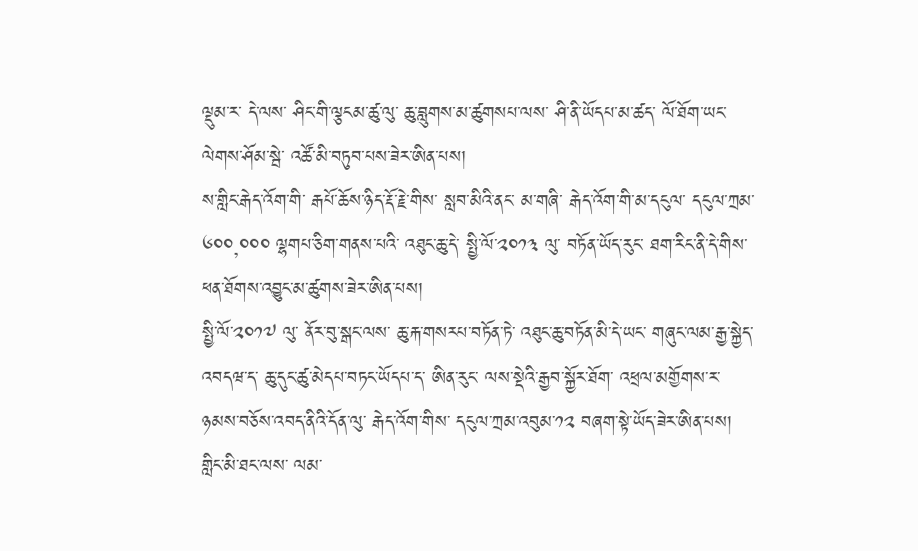ལྡུམ་ར་ དེ་ལས་ ཤིང་གི་ལྕངམ་ཚུ་ལུ་ ཆུ་བླུགས་མ་ཚུགསཔ་ལས་ ཤི་ནི་ཡོདཔ་མ་ཚད་ ལོ་ཐོག་ཡང་ ལེགས་ཤོམ་སྦེ་ འཚོ་མི་བཏུབ་པས་ཟེར་ཨིན་པས།
ས་གླིང་རྒེད་འོག་གི་ རྒཔོ་ཆོས་ཉིད་རྡོ་རྗེ་གིས་ སླབ་མིའི་ནང་ མ་གཞི་ རྒེད་འོག་གི་མ་དངུལ་ དངུལ་ཀྲམ་༦༠༠,༠༠༠ ལྷགཔ་ཅིག་གནས་པའི་ འཐུང་ཆུ་དེ་ སྤྱི་ལོ་༢༠༡༣ ལུ་ བཏོན་ཡོད་རུང་ ཐག་རིང་ནི་དེ་གིས་ ཕན་ཐོགས་འབྱུང་མ་ཚུགས་ཟེར་ཨིན་པས།
སྤྱི་ལོ་༢༠༡༧ ལུ་ ནོར་བུ་སྒང་ལས་ ཆུ་རྐ་གསརཔ་བཏོན་ཏེ་ འཐུང་ཆུ་བཏོན་མི་དེ་ཡང་ གཞུང་ལམ་རྒྱ་སྐྱེད་འབདཝ་ད་ ཆུ་དུང་ཚུ་མེདཔ་བཏང་ཡོདཔ་ད་ ཨིན་རུང་ ལས་སྡེའི་རྒྱབ་སྐྱོར་ཐོག་ འཕྲལ་མགྱོགས་ར་ ཉམས་བཅོས་འབད་ནིའི་དོན་ལུ་ རྒེད་འོག་གིས་ དངུལ་ཀྲམ་འབུམ་༡༢ བཞག་སྟེ་ཡོད་ཟེར་ཨིན་པས།
གླིང་མི་ཐང་ལས་ ལམ་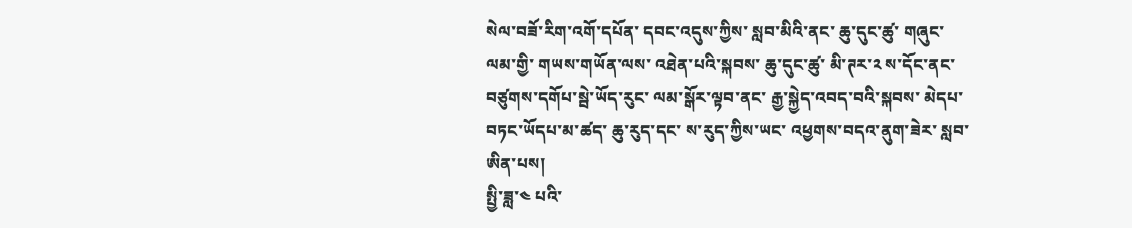སེལ་བཟོ་རིག་འགོ་དཔོན་ དབང་འདུས་ཀྱིས་ སླབ་མིའི་ནང་ ཆུ་དུང་ཚུ་ གཞུང་ལམ་གྱི་ གཡས་གཡོན་ལས་ འཐེན་པའི་སྐབས་ ཆུ་དུང་ཚུ་ མི་ཊར་༢ ས་དོང་ནང་ བཙུགས་དགོཔ་སྦེ་ཡོད་རུང་ ལམ་སྒོར་ལྟབ་ནང་ རྒྱ་སྐྱེད་འབད་བའི་སྐབས་ མེདཔ་བཏང་ཡོདཔ་མ་ཚད་ ཆུ་རུད་དང་ ས་རུད་ཀྱིས་ཡང་ འཕྱགས་བདའ་ནུག་ཟེར་ སླབ་ཨིན་པས།
སྤྱི་ཟླ་༤ པའི་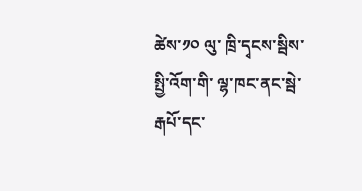ཚེས་༡༠ ལུ་ ཁྲི་དྭངས་སྦིས་སྤྱི་འོག་གི་ ལྷ་ཁང་ནང་སྦེ་ རྒཔོ་དང་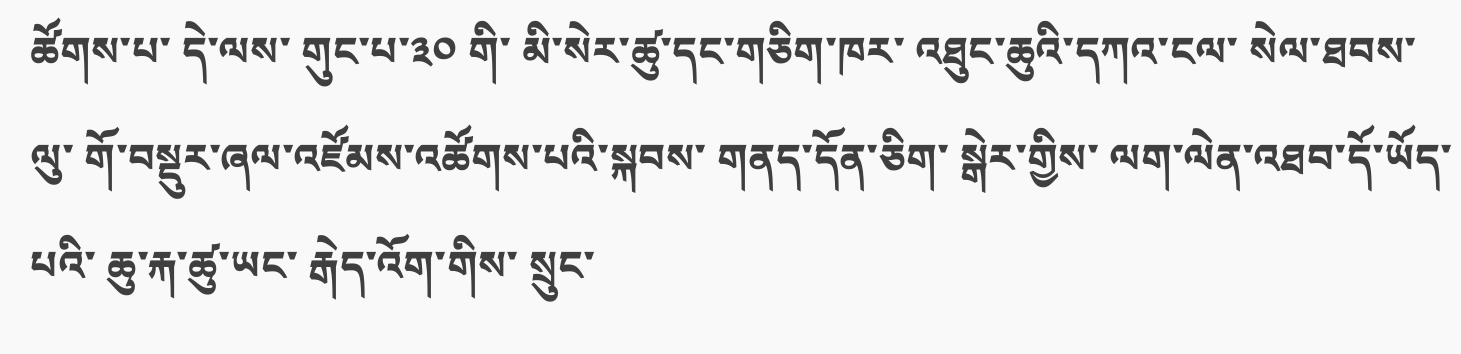ཚོགས་པ་ དེ་ལས་ གུང་པ་༣༠ གི་ མི་སེར་ཚུ་དང་གཅིག་ཁར་ འཐུང་ཆུའི་དཀའ་ངལ་ སེལ་ཐབས་ལུ་ གོ་བསྡུར་ཞལ་འཛོམས་འཚོགས་པའི་སྐབས་ གནད་དོན་ཅིག་ སྒེར་གྱིས་ ལག་ལེན་འཐབ་དོ་ཡོད་པའི་ ཆུ་རྐ་ཚུ་ཡང་ རྒེད་འོག་གིས་ སྲུང་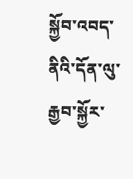སྐྱོབ་འབད་ནིའི་དོན་ལུ་ རྒྱབ་སྐྱོར་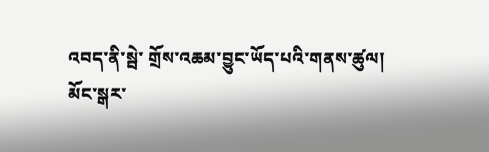འབད་ནི་སྦེ་ གྲོས་འཆམ་བྱུང་ཡོད་པའི་གནས་ཚུལ།
མོང་སྒར་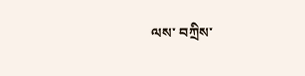ལས་ བཀྲིས་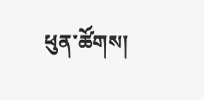ཕུན་ཚོགས།